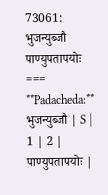73061: भुजन्युब्जौ पाण्युपतापयोः === **Padacheda:** भुजन्युब्जौ | S | 1 | 2 | पाण्युपतापयोः |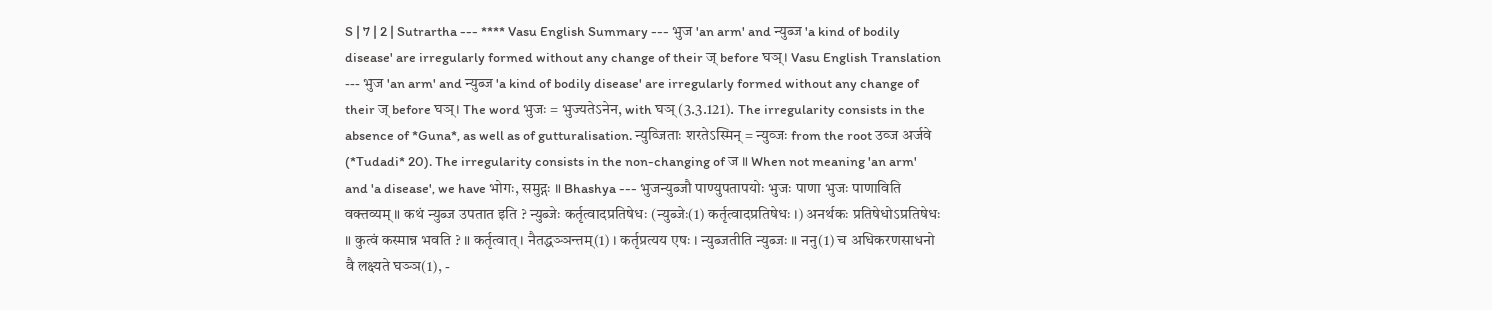S | 7 | 2 | Sutrartha --- **** Vasu English Summary --- भुज 'an arm' and न्युब्ज 'a kind of bodily disease' are irregularly formed without any change of their ज् before घञ्। Vasu English Translation --- भुज 'an arm' and न्युब्ज 'a kind of bodily disease' are irregularly formed without any change of their ज् before घञ्। The word भुजः = भुज्यतेऽनेन, with घञ् (3.3.121). The irregularity consists in the absence of *Guna*, as well as of gutturalisation. न्युव्जिताः शरतेऽस्मिन् = न्युव्जः from the root उव्ज अर्जवे (*Tudadi* 20). The irregularity consists in the non-changing of ज ॥ When not meaning 'an arm' and 'a disease', we have भोगः, समुद्गः ॥ Bhashya --- भुजन्युब्जौ पाण्युपतापयोः भुजः पाणा भुजः पाणाविति वक्तव्यम् ॥ कथं न्युब्ज उपतात इति ? न्युब्जेः कर्तृत्वादप्रतिषेधः (न्युब्जेः(1) कर्तृत्वादप्रतिषेधः ।) अनर्थकः प्रतिषेधोऽप्रतिषेधः ॥ कुत्वं कस्मान्न भवति ? ॥ कर्तृत्वात् । नैतद्धञ्ञन्तम्(1) । कर्तृप्रत्यय एषः । न्युब्जतीति न्युब्जः ॥ ननु(1) च अधिकरणसाधनो वै लक्ष्यते घञ्ञ(1), -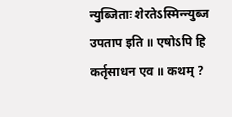न्युब्जिताः शेरतेऽस्मिन्न्युब्ज उपताप इति ॥ एषोऽपि हि कर्तृसाधन एव ॥ कथम् ?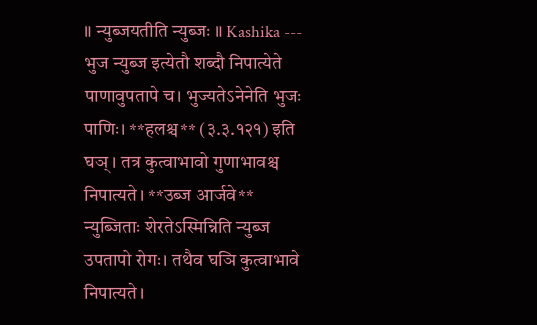॥ न्युब्जयतीति न्युब्जः ॥ Kashika --- भुज न्युब्ज इत्येतौ शब्दौ निपात्येते पाणावुपतापे च। भुज्यतेऽनेनेति भुजः पाणिः। **हलश्च** (३.३.१२१) इति घञ्। तत्र कुत्वाभावो गुणाभावश्च निपात्यते। **उब्ज आर्जवे** न्युब्जिताः शेरतेऽस्मिन्निति न्युब्ज उपतापो रोगः। तथैव घञि कुत्वाभावे निपात्यते।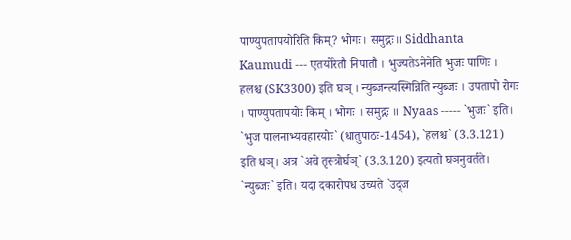पाण्युपतापयोरिति किम्? भोगः। समुद्गः॥ Siddhanta Kaumudi --- एतयोरेतौ निपातौ । भुज्यतेऽनेनेति भुजः पाणिः । हलश्च (SK3300) इति घञ् । न्युब्जन्त्यस्मिन्निति न्युब्जः । उपतापो रोगः । पाण्युपतापयोः किम् । भोगः । समुद्गः ॥ Nyaas ----- `भुजः` इति। `भुज पालनाभ्यवहारयोः` (धातुपाठः-1454), `हलश्च` (3.3.121) इति धञ्। अत्र `अवे तृस्त्रोर्घञ्` (3.3.120) इत्यतो घञनुवर्तते। `न्युब्जः` इति। यदा दकारोपध उच्यते `उद्ज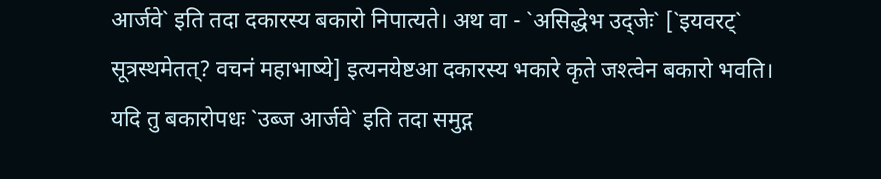आर्जवे` इति तदा दकारस्य बकारो निपात्यते। अथ वा - `असिद्धेभ उद्जेः` [`इयवरट्` सूत्रस्थमेतत्? वचनं महाभाष्ये] इत्यनयेष्टआ दकारस्य भकारे कृते जश्त्वेन बकारो भवति। यदि तु बकारोपधः `उब्ज आर्जवे` इति तदा समुद्ग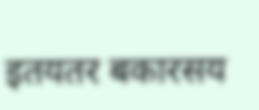इतयतर बकारसय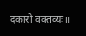दकारो वक्तव्यः॥